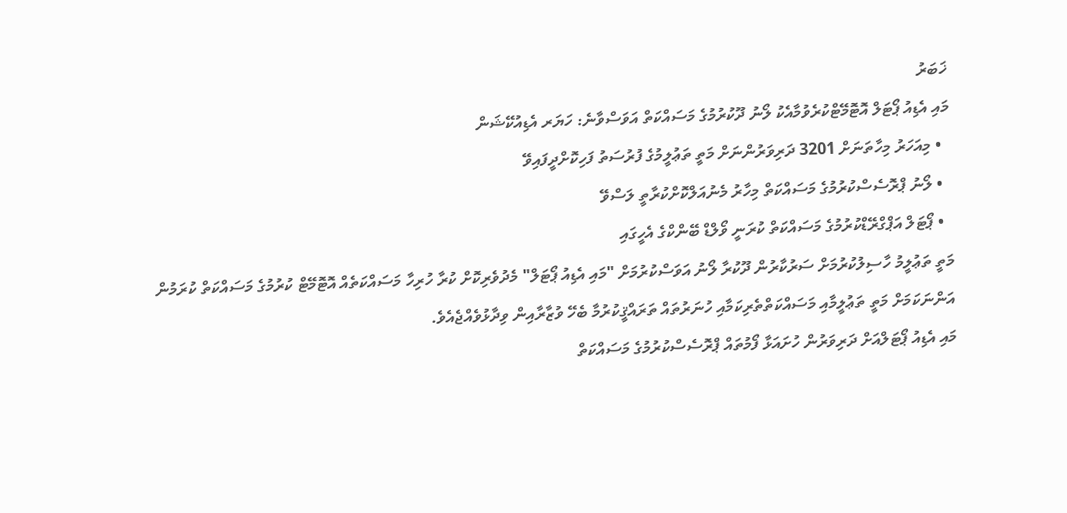ޚަބަރު
މައި އެޑިއު ޕޯޓަލް އޮޓޮމޭޓްކުރެވުމާއެކު ލޯނު ދޫކުރުމުގެ މަސައްކަތް އަވަސްވާނެ: ހަޔަރ އެޑިއުކޭޝަން
  • މިއަހަރު މިހާތަނަށް 3201 ދަރިވަރުންނަށް މަތީ ތަޢުލީމުގެ ފުރުސަތު ފަހިކޮށްދީފައިވޭ
  • ލޯނު ޕްރޮސެސްކުރުމުގެ މަސައްކަތް މިހާރު މެނުއަލްކޮށްކުރާތީ ލަސްވޭ
  • ޕޯޓަލް އަޕްގްރޭޑްކުރުމުގެ މަސައްކަތް ކުރަނީ ވޯލްޑް ބޭންކްގެ އެހީގައި
މަތީ ތަޢުލީމު ހާސިލުކުރުމަށް ސަރުކާރުން ދޫކުރާ ލޯނު އަވަސްކުރުމަށް "މައި އެޑިއު ޕޯޓަލް" މެދުވެރިކޮށް ކުރާ ހުރިހާ މަސައްކަތެއް އޮޓޮމޭޓް ކުރުމުގެ މަސައްކަތް ކުރަމުން އަންނަކަމަށް މަތީ ތަޢުލީމާއި މަސައްކަތްތެރިކަމާއި ހުނަރުތައް ތަރައްޤީކުރުމާ ބެހޭ ވުޒާރާއިން ވިދާޅުވެއްޖެއެވެ.
މައި އެޑިއު ޕޯޓަލްއަށް ދަރިވަރުން ހުށައަޅާ ފޯމުތައް ޕްރޮސެސްކުރުމުގެ މަސައްކަތް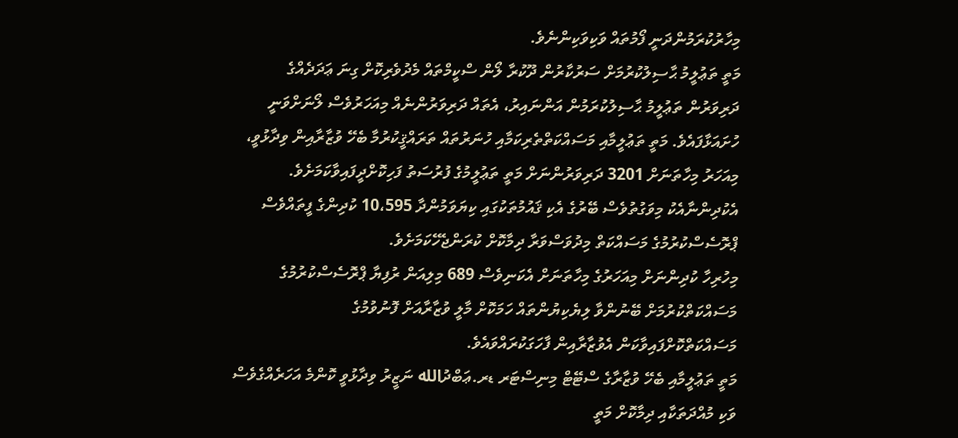މިހާރުކުރަމުންދަނީ ފޯމުތައް ވަކިވަކިންނެވެ.
މަތީ ތަޢުލީމު ޙާސިލުކުރުމަށް ސަރުކާރުން ދޫކުރާ ލޯން ސްކީމްތައް މެދުވެރިކޮށް ގިނަ ޢަދަދެއްގެ ދަރިވަރުން ތަޢުލީމު ޙާސިލުކުރަމުން އަންނައިރު، އެތައް ދަރިވަރުންނެއް މިއަހަރުވެސް ލޯނަށްވަނީ ހުށައަޅާފައެވެ. މަތީ ތަޢުލީމާއި މަސައްކަތްތެރިކަމާއި ހުނަރުތައް ތަރައްޤީކުރުމާ ބެހޭ ވުޒާރާއިން ވިދާޅުވީ، މިއަހަރު މިހާތަނަށް 3201 ދަރިވަރުންނަށް މަތީ ތަޢުލީމުގެ ފުރުސަތު ފަހިކޮށްދީފައިވާކަމަށެވެ. އެކުދިންނާއެކު މިވަގުތުވެސް ބޭރުގެ އެކި ޤައުމުތަކުގައި ކިޔަވަމުންދާ 10،595 ކުދިންގެ ފީތައްވެސް ޕްރޮސެސްކުރުމުގެ މަސައްކަތް މިދުވަސްވަރާ ދިމާކޮށް ކުރަންޖެހޭކަމަށެވެ.
މިހުރިހާ ކުދިންނަށް މިއަހަރުގެ މިހާތަނަށް އެކަނިވެސް 689 މިލިއަން ރުފިޔާ ޕްރޮސެސްކުރުމުގެ މަސައްކަތްކުރުމަށް ބޭނުންވާ ލިޔެކިޔުންތައް ހަމަކޮށް މާލީ ވުޒާރާއަށް ފޮނުވުމުގެ މަސައްކަތްކޮށްފައިވާކަން އެވުޒާރާއިން ފާހަގަކުރައްވައެވެ.
މަތީ ތަޢުލީމާއި ބެހޭ ވުޒާރާގެ ސްޓޭޓް މިނިސްޓަރ ޑރ.ޢަބްދުالله ނަޒީރު ވިދާޅުވީ ކޮންމެ އަހަރެއްގެވެސް ވަކި މުއްދަތަކާއި ދިމާކޮށް މަތީ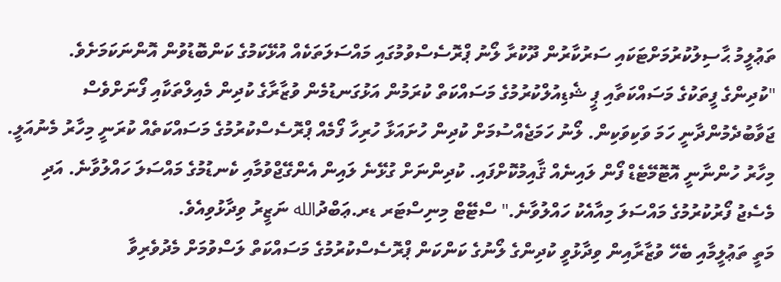ތަޢުލީމު ޙާސިލުކުރުމަށްޓަކައި ސަރުކާރުން ދޫކުރާ ލޯނު ޕްރޮސެސްވުމުގައި މައްސަލަތަކެއް އުޅޭކަމުގެ ކަންބޮޑުވުން އޮންނަކަމަށެވެ.
"ކުދިންގެ ފީތަކުގެ މަސައްކަތާއި ޕީ ޝެޑިއުލްކުރުމުގެ މަސައްކަތް ކުރަމުން އަޅުގަނޑުމެން ވުޒާރާގެ ކުދިން މެއިލްތަކާއި ފޯނަށްވެސް ޖަވާބުދެމުންދާނީ ހަމަ ވަކިވަކިން. ލޯނު ހަމަޖެއްސުމަށް ކުދިން ހުށައަޅާ ހުރިހާ ފޯމެއް ޕްރޮސެސްކުރުމުގެ މަސައްކަތެއް ކުރަނީ މިހާރު މެނުއަލީ. މިހާރު ހުންނާނީ އޮޓޮމޭޓެޑް ފޯން ލައިނެއް ޤާއިމުކޮށްފައި. ކުދިންނަށް ގުޅޭނެ ލައިން އެންގޭޖްވުމާއި ކެނޑުމުގެ މައްސަލަ ހައްލުވާނެ. އަދި މެސެޖު ފޯރުކުރުމުގެ މައްސަލަ މިއާއެކު ހައްލުވާނެ." ސްޓޭޓް މިނިސްޓަރ ޑރ.ޢަބްދުالله ނަޒީރު ވިދާޅުވިއެވެ.
މަތީ ތަޢުލީމާއި ބެހޭ ވުޒާރާއިން ވިދާޅުވީ ކުދިންގެ ލޯނުގެ ކަންކަން ޕްރޮސެސްކުރުމުގެ މަސައްކަތް ލަސްވުމަށް މެދުވެރިވާ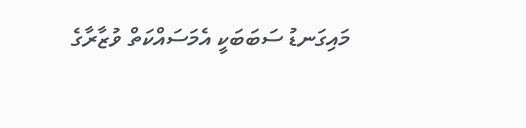މައިގަނޑު ސަބަބަކީ އެމަސައްކަތް ވުޒާރާގެ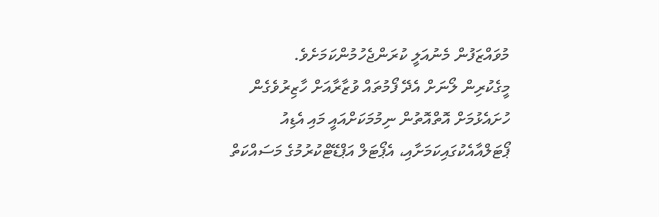މުވައްޒަފުން މެނުއަލީ ކުރަންޖެހުމުންކަމަށެވެ.
މީގެކުރިން ލޯނަށް އެދޭ ފޯމުތައް ވުޒާރާއަށް ހާޒިރުވެގެން ހުށައެޅުމަށް އޮތްއޮތުން ނިމުމަކަށްއައީ މައި އެޑިއު ޕޯޓަލްއާއެކުގައިކަމަށާއި، އެޕޯޓަލް އަޕްޑޭޓްކުރުމުގެ މަސައްކަތް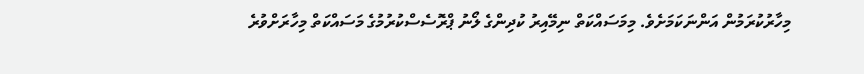މިހާރުކުރަމުން އަންނަކަމަށެވެ. މިމަސައްކަތް ނިމޭއިރު ކުދިންގެ ލޯނު ޕްރޮސެސްކުރުމުގެ މަސައްކަތް މިހާރަށްވުރެ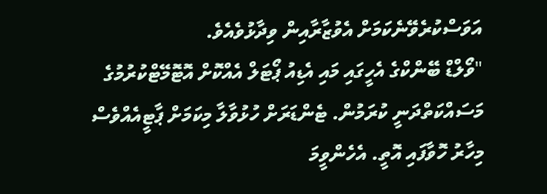އަވަސްކުރެވޭނެކަމަށް އެވުޒާރާއިން ވިދާޅުވެއެވެ.
"ވޯލްޑް ބޭންކްގެ އެހީގައި މައި އެޑިއު ޕޯޓަލް އެއްކޮށް އޮޓޮމޭޓްކުރުމުގެ މަސައްކަތްދަނީ ކުރަމުން. ޓެންޑަރަށް ހުޅުވާލާ މިކަމަށް ޕާޓީއެއްވެސް މިހާރު ހޮވާފައި އޮތީ. އެހެންވީމަ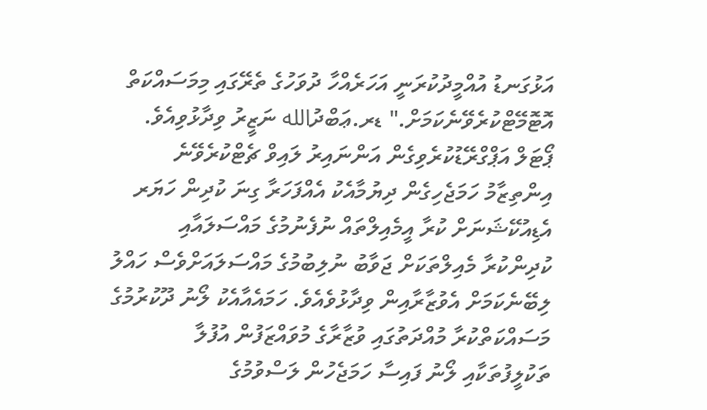އަޅުގަނޑު އުއްމީދުކުރަނީ އަހަރެއްހާ ދުވަހުގެ ތެރޭގައި މިމަސައްކަތް އޮޓޮމޭޓްކުރެވޭނެކަމަށް." ޑރ.ޢަބްދުالله ނަޒީރު ވިދާޅުވިއެވެ.
ޕޯޓަލް އަޕްގްރޭޑުކުރެވިގެން އަންނައިރު ލައިވް ޗެޓްކުރެވޭނެ އިންތިޒާމު ހަމަޖެހިގެން ދިޔުމާއެކު އެއްފަހަރާ ގިނަ ކުދިން ހަޔަރ އެޑިއުކޭޝަނަށް ކުރާ އީމެއިލްތައް ނުފެނުމުގެ މައްސަލައާއި ކުދިންކުރާ މެއިލްތަކަށް ޖަވާބު ނުލިބުމުގެ މައްސަލައަށްވެސް ހައްލު ލިބޭނެކަމަށް އެވުޒާރާއިން ވިދާޅުވެއެވެ. ހަމައެއާއެކު ލޯނު ދޫކުރުމުގެ މަސައްކަތްކުރާ މުއްދަތުގައި ވުޒާރާގެ މުވައްޒަފުން އުފުލާ ތަކުލީފުތަކާއި ލޯނު ފައިސާ ހަމަޖެހުން ލަސްވުމުގެ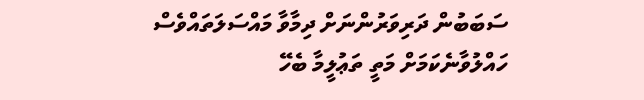ސަބަބުން ދަރިވަރުންނަށް ދިމާވާ މައްސަލަތައްވެސް ހައްލުވާނެކަމަށް މަތީ ތަޢުލީމާ ބެހޭ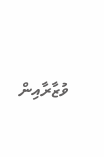ވުޒާރާއިން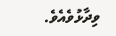ވިދާޅުވެއެވެ.